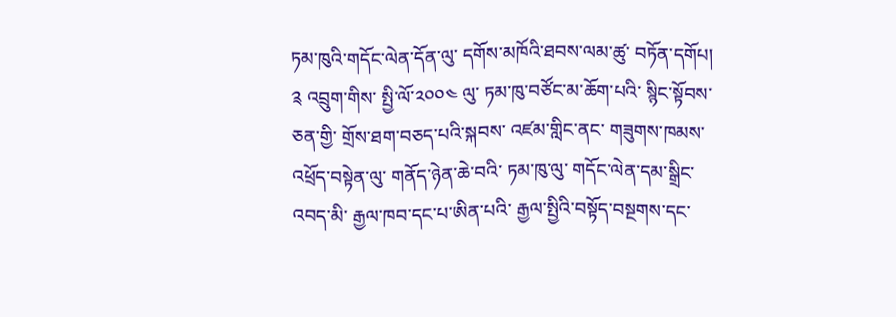ཏམ་ཁུའི་གདོང་ལེན་དོན་ལུ་ དགོས་མཁོའི་ཐབས་ལམ་ཚུ་ བཏོན་དགོཔ།
༉ འབྲུག་གིས་ སྤྱི་ལོ་༢༠༠༤ ལུ་ ཏམ་ཁུ་བཙོང་མ་ཆོག་པའི་ སྙིང་སྟོབས་ཅན་གྱི་ གྲོས་ཐག་བཅད་པའི་སྐབས་ འཛམ་གླིང་ནང་ གཟུགས་ཁམས་འཕྲོད་བསྟེན་ལུ་ གནོད་ཉེན་ཆེ་བའི་ ཏམ་ཁུ་ལུ་ གདོང་ལེན་དམ་སྒྲིང་འབད་མི་ རྒྱལ་ཁབ་དང་པ་ཨིན་པའི་ རྒྱལ་སྤྱིའི་བསྟོད་བསྔགས་དང་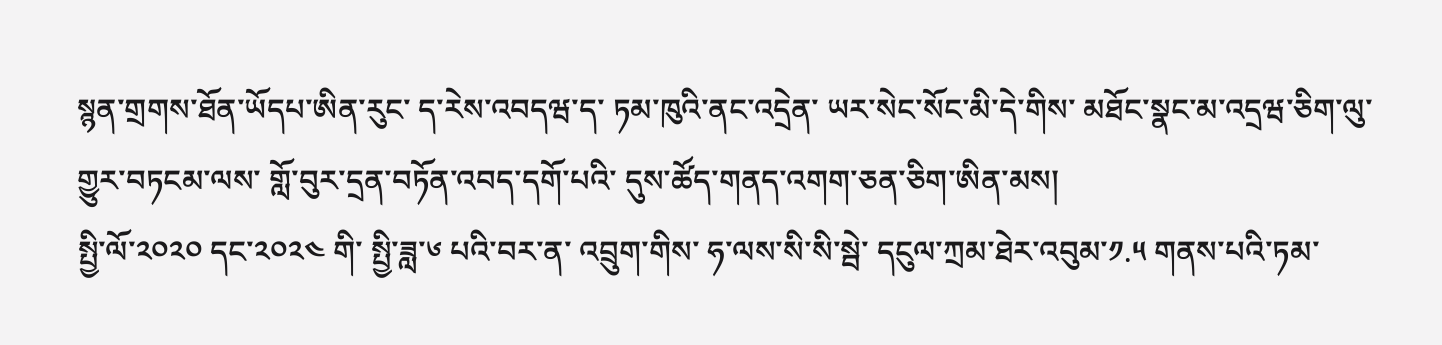སྙན་གྲགས་ཐོན་ཡོདཔ་ཨིན་རུང་ ད་རེས་འབདཝ་ད་ ཏམ་ཁུའི་ནང་འདྲེན་ ཡར་སེང་སོང་མི་དེ་གིས་ མཐོང་སྣང་མ་འདྲཝ་ཅིག་ལུ་ གྱུར་བཏངམ་ལས་ གློ་བུར་དྲན་བཏོན་འབད་དགོ་པའི་ དུས་ཚོད་གནད་འགག་ཅན་ཅིག་ཨིན་མས།
སྤྱི་ལོ་༢༠༢༠ དང་༢༠༢༤ གི་ སྤྱི་ཟླ་༦ པའི་བར་ན་ འབྲུག་གིས་ ཧ་ལས་སི་སི་སྦེ་ དངུལ་ཀྲམ་ཐེར་འབུམ་༡.༥ གནས་པའི་ཏམ་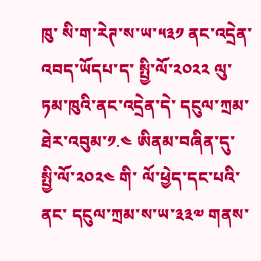ཁུ་ སི་ག་རེཊ་ས་ཡ་༥༣༡ ནང་འདྲེན་འབད་ཡོདཔ་ད་ སྤྱི་ལོ་༢༠༢༢ ལུ་ ཏམ་ཁུའི་ནང་འདྲེན་དེ་ དངུལ་ཀྲམ་ཐེར་འབུམ་༡.༤ ཨིནམ་བཞིན་དུ་ སྤྱི་ལོ་༢༠༢༤ གི་ ལོ་ཕྱེད་དང་པའི་ནང་ དངུལ་ཀྲམ་ས་ཡ་༣༣༧ གནས་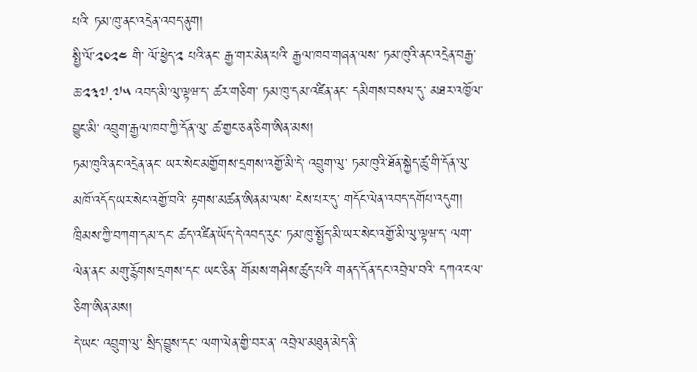པའི་ ཏམ་ཁུ་ནང་འདྲེན་འབད་ནུག།
སྤྱི་ལོ་༢༠༢༤ གི་ ལོ་ཕྱེད་༢ པའི་ནང་ རྒྱ་གར་མེན་པའི་ རྒྱལ་ཁབ་གཞན་ལས་ ཏམ་ཁུའི་ནང་འདྲེན་བརྒྱ་ཆ་༢༣༧.༧༥ འབད་མི་ལུ་ལྟཝ་ད་ ཚར་གཅིག་ ཏམ་ཁུ་དམ་འཛིན་ནང་ དམིགས་བསལ་དུ་ མཐར་འཁྱོལ་བྱུང་མི་ འབྲུག་རྒྱལ་ཁབ་ཀྱི་དོན་ལུ་ ཚ་གྱང་ཅན་ཅིག་ཨིན་མས།
ཏམ་ཁུའི་ནང་འདྲེན་ནང་ ཡར་སེང་མགྱོགས་དྲགས་འགྱོ་མི་དེ་ འབྲུག་ལུ་ ཏམ་ཁུའི་ཐོན་སྐྱེད་ཚུ་གི་དོན་ལུ་ མཁོ་འདོད་ཡར་སེང་འགྱོ་བའི་ རྟགས་མཚན་ཨིནམ་ལས་ ངེས་པར་དུ་ གདོང་ལེན་འབད་དགོཔ་འདུག།
ཁྲིམས་ཀྱི་བཀག་དམ་དང་ ཚད་འཛིན་ཡོད་དེ་འབད་རུང་ ཏམ་ཁུ་སྤྱོད་མི་ཡར་སེང་འགྱོ་མི་ལུ་ལྟཝ་ད་ ལག་ལེན་ནང་ མགུ་རྙོགས་དྲགས་དང་ ཡང་ཅིན་ གོམས་གཤིས་ཚུད་པའི་ གནད་དོན་དང་འབྲེལ་བའི་ དཀའ་ངལ་ཅིག་ཨིན་མས།
དེ་ཡང་ འབྲུག་ལུ་ སྲིད་བྱུས་དང་ ལག་ལེན་གྱི་བར་ན་ འབྲེལ་མཐུན་མེད་ནི་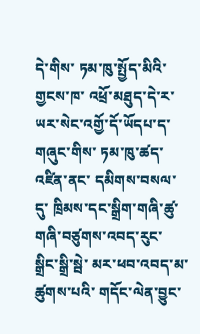དེ་གིས་ ཏམ་ཁུ་སྤྱོད་མིའི་གྱངས་ཁ་ འཕྲོ་མཐུད་དེ་ར་ ཡར་སེང་འགྱོ་དོ་ཡོདཔ་ད་ གཞུང་གིས་ ཏམ་ཁུ་ཚད་འཛིན་ནང་ དམིགས་བསལ་དུ་ ཁྲིམས་དང་སྒྲིག་གཞི་ཚུ་ གཞི་བཙུགས་འབད་རུང་ སྒྲིང་སྒྲི་སྦེ་ མར་ཕབ་འབད་མ་ཚུགས་པའི་ གདོང་ལེན་བྱུང་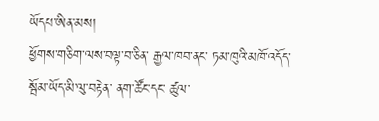ཡོདཔ་ཨིན་མས།
ཕྱོགས་གཅིག་ལས་བལྟ་བ་ཅིན་ རྒྱལ་ཁབ་ནང་ ཏམ་ཁུའི་མཁོ་འདོད་སྦོམ་ཡོད་མི་ལུ་བརྟེན་ ནག་ཚོང་དང་ ཚུལ་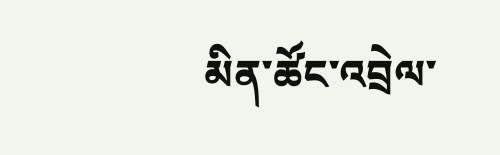མིན་ཚོང་འབྲེལ་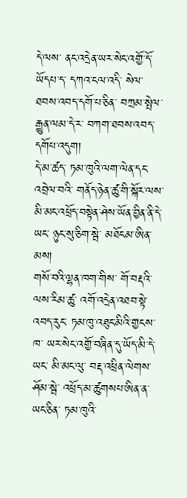དེ་ལས་ ནང་འདྲེན་ཡར་སེང་འགྱོ་དོ་ཡོདཔ་ད་ དཀའ་ངལ་འདི་ སེལ་ཐབས་འབད་དགོ་པ་ཅིན་ བཀྲམ་སྤེལ་རྒྱུན་ལམ་དེ་ར་ བཀག་ཐབས་འབད་དགོཔ་འདུག།
དེ་མ་ཚད་ ཏམ་ཁུའི་ལག་ལེན་དང་འབྲེལ་བའི་ གནོད་ཉེན་ཚུ་གི་སྐོར་ལས་ མི་མང་འཕྲོད་བསྟེན་ཤེས་ཡོན་བྱིན་ནི་དེ་ཡང་ ཉུང་སུ་ཅིག་སྦེ་ མཐོངམ་ཨིན་མས།
གསོ་བའི་ལྷན་ཁག་གིས་ གོ་བརྡའི་ལས་རིམ་ཚུ་ འགོ་འདྲེན་འཐབ་སྟེ་འབད་རུང་ ཏམ་ཁུ་འཐུང་མིའི་གྱངས་ཁ་ ཡར་སེང་འགྱོ་བཞིན་དུ་ཡོད་མི་དེ་ཡང་ མི་མང་ལུ་ བརྡ་འཕྲིན་ལེགས་ཤོམ་སྦེ་ འཕྲོད་མ་ཚུགསཔ་ཨིན་ན་ ཡང་ཅིན་ ཏམ་ཁུའི་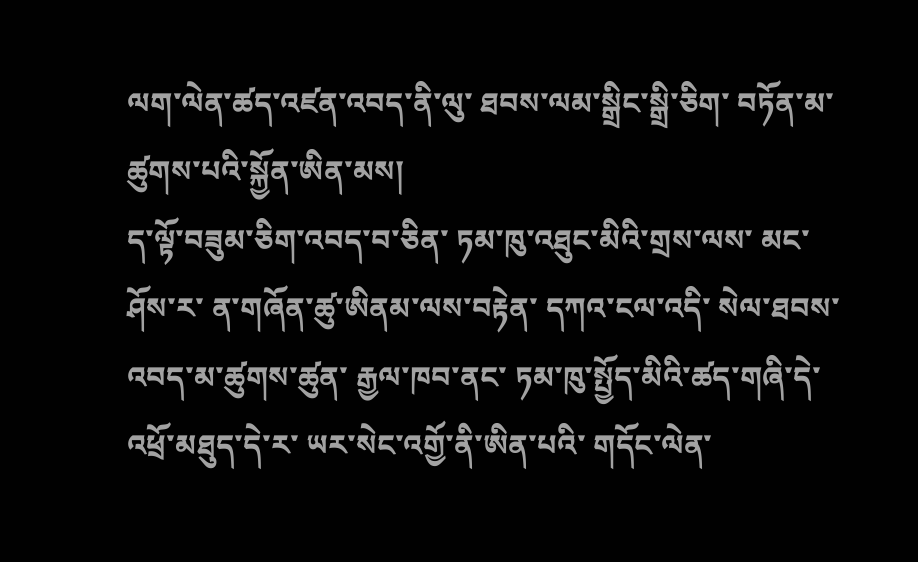ལག་ལེན་ཚད་འཛན་འབད་ནི་ལུ་ ཐབས་ལམ་སྒྲིང་སྒྲི་ཅིག་ བཏོན་མ་ཚུགས་པའི་སྐྱོན་ཨིན་མས།
ད་ལྟོ་བཟུམ་ཅིག་འབད་བ་ཅིན་ ཏམ་ཁུ་འཐུང་མིའི་གྲས་ལས་ མང་ཤོས་ར་ ན་གཞོན་ཚུ་ཨིནམ་ལས་བརྟེན་ དཀའ་ངལ་འདི་ སེལ་ཐབས་འབད་མ་ཚུགས་ཚུན་ རྒྱལ་ཁབ་ནང་ ཏམ་ཁུ་སྤྱོད་མིའི་ཚད་གཞི་དེ་ འཕྲོ་མཐུད་དེ་ར་ ཡར་སེང་འགྱོ་ནི་ཨིན་པའི་ གདོང་ལེན་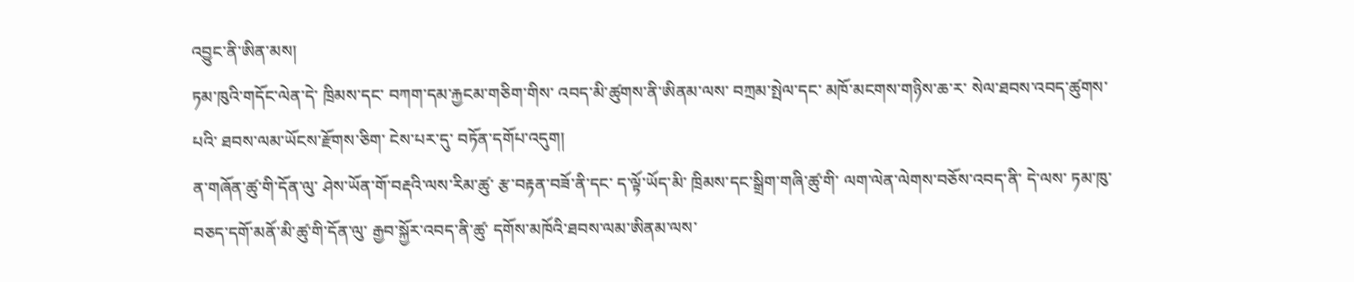འབྱུང་ནི་ཨིན་མས།
ཏམ་ཁུའི་གདོང་ལེན་དེ་ ཁྲིམས་དང་ བཀག་དམ་རྐྱངམ་གཅིག་གིས་ འབད་མི་ཚུགས་ནི་ཨིནམ་ལས་ བཀྲམ་སྤེལ་དང་ མཁོ་མངགས་གཉིས་ཆ་ར་ སེལ་ཐབས་འབད་ཚུགས་པའི་ ཐབས་ལམ་ཡོངས་རྫོགས་ཅིག་ ངེས་པར་དུ་ བཏོན་དགོཔ་འདུག།
ན་གཞོན་ཚུ་གི་དོན་ལུ་ ཤེས་ཡོན་གོ་བརྡའི་ལས་རིམ་ཚུ་ རྩ་བརྟན་བཟོ་ནི་དང་ ད་ལྟོ་ཡོད་མི་ ཁྲིམས་དང་སྒྲིག་གཞི་ཚུ་གི་ ལག་ལེན་ལེགས་བཅོས་འབད་ནི་ དེ་ལས་ ཏམ་ཁུ་བཅད་དགོ་མནོ་མི་ཚུ་གི་དོན་ལུ་ རྒྱབ་སྐྱོར་འབད་ནི་ཚུ་ དགོས་མཁོའི་ཐབས་ལམ་ཨིནམ་ལས་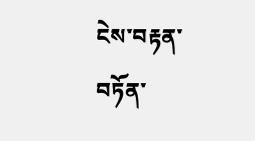ངེས་བརྟན་བཏོན་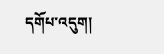དགོཔ་འདུག།